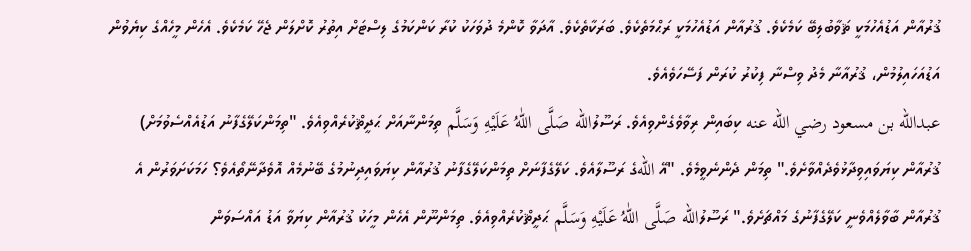ޤުރުއާން އަޑުއެހުމަކީ ޘަވާބުލިބޭ ކަމެކެވެ. ޤުރުއާން އަޑުއެހުމަކީ ރަޙްމަތެކެވެ. ބަރަކާތެކެވެ. އާދަވާ ކޮންމެ ދުވަހަކު ކުރާ ކަންކަމުގެ ލިސްޓަށް އިތުރު ކޮށްލަން ޖެހޭ ކަމެކެވެ. އެހެން މީހެއްގެ ކިޔެވުން އަޑުއަހައިލުމުން، ޤުރުއާނާ މެދު ވިސްނާ ފިކުރު ކުރަން ފަސޭހަވެއެވެ.
عبدالله بن مسعود رضي الله عنه ކިބައިން ރިވާވެގެންވިއެވެ. ރަސޫލުالله صَلَّى اللّٰهُ عَلَيْهِ وَسَلَّم ތިމަންނާއަށް ޙަދީޘްކުރެއްވިއެވެ. "ތިމަންކަލޭގެފާނު އަޑުއެއްސެވުމަށް) ޤުރުއާން ކިޔަވައިވިދާޅުވެދެއްވާށެވެ." ތިމަން ދެންނެވީމެވެ. "އޭ اللهގެ ރަސޫލާއެވެ. ކަލޭގެފާނަށް ތިމަންކަލޭގެފާނު ޤުރުއާން ކިޔަވައިދިނުމުގެ ބޭނުމެއް އޮވެދާނޭތޯއެވެ؟ ހަމަކަށަވަރުން އެ ޤުރުއާން ބާވާލެއްވެނީ ކަލޭގެފާނުގެ މައްޗަށެވެ." ރަސޫލުالله صَلَّى اللّٰهُ عَلَيْهِ وَسَلَّم ޙަދީޘްކުރެއްވިއެވެ. ތިމަންނޫން އެހެން މީހަކު ޤުރުއާން ކިޔަވާ އަޑު އައްސަވަން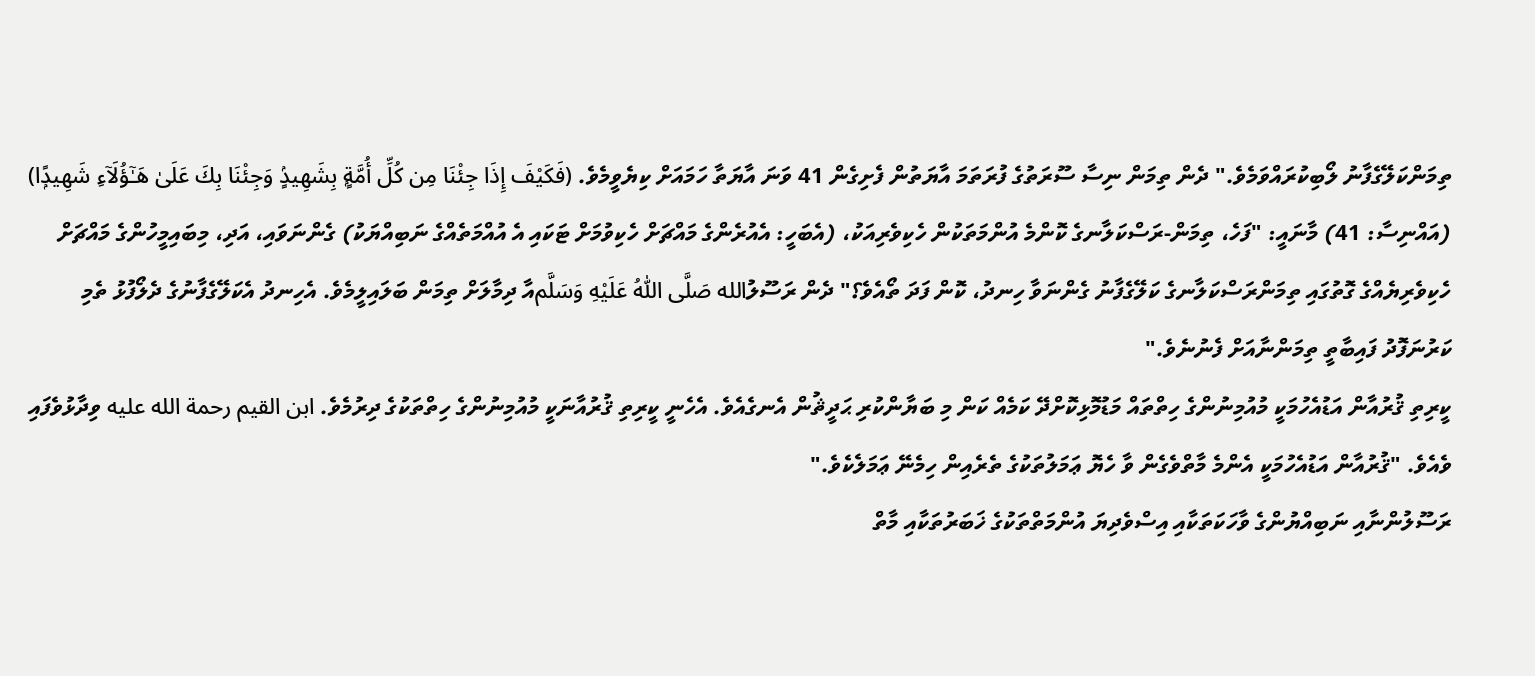ތިމަންކަލޭގެފާނު ލޯބިކުރައްވަމެވެ." ދެން ތިމަން ނިސާ ސޫރަތުގެ ފުރަތަމަ އާޔަތުން ފެށިގެން 41 ވަނަ އާޔަތާ ހަމައަށް ކިޔެވީމެވެ. (فَكَيْفَ إِذَا جِئْنَا مِن كُلِّ أُمَّةٍۭ بِشَهِيدٍۢ وَجِئْنَا بِكَ عَلَىٰ هَـٰٓؤُلَآءِ شَهِيدًۭا) (އައްނިސާ: 41) މާނައީ: "ފަހެ، ތިމަން-ރަސްކަލާނގެ ކޮންމެ އުންމަތަކުން ހެކިވެރިއަކު، (އެބަހީ: އެއުރެންގެ މައްޗަށް ހެކިވުމަށް ޓަކައި އެ އުއްމަތެއްގެ ނަބިއްޔަކު) ގެންނަވައި، އަދި، މިބައިމީހުންގެ މައްޗަށް ހެކިވެރިޔެއްގެ ގޮތުގައި ތިމަންރަސްކަލާނގެ ކަލޭގެފާނު ގެންނަވާ ހިނދު، ކޮން ފަދަ ތޯއެވެ؟" ދެން ރަސޫލުالله صَلَّى اللّٰهُ عَلَيْهِ وَسَلَّمއާ ދިމާލަށް ތިމަން ބަލައިލީމެވެ. އެހިނދު އެކަލޭގެފާނުގެ ދެލޯފުޅު ތެމި ކަރުނަފޮދު ފައިބާތީ ތިމަންނާއަށް ފެނުނެވެ."
ކީރިތި ޤުރުއާން އަޑުއެހުމަކީ މުއުމިނުންގެ ހިތްތައް މަޑުމޮޅިކޮށްދޭ ކަމެއް ކަން މި ބަޔާންކުރި ޙަދީޘުން އެނގެއެވެ. އެހެނީ ކީރިތި ޤުރުއާނަކީ މުއުމިނުންގެ ހިތްތަކުގެ ދިރުމެވެ. ابن القيم رحمة الله عليه ވިދާޅުވެފައި ވެއެވެ. "ޤުރުއާން އަޑުއެހުމަކީ އެންމެ މާތްވެގެން ވާ ހެޔޮ ޢަމަލުތަކުގެ ތެރެއިން ހިމެނޭ ޢަމަލެކެވެ."
ރަސޫލުންނާއި ނަބިއްޔުންގެ ވާހަކަތަކާއި އިސްވެދިޔަ އުންމަތްތަކުގެ ޚަބަރުތަކާއި މާތް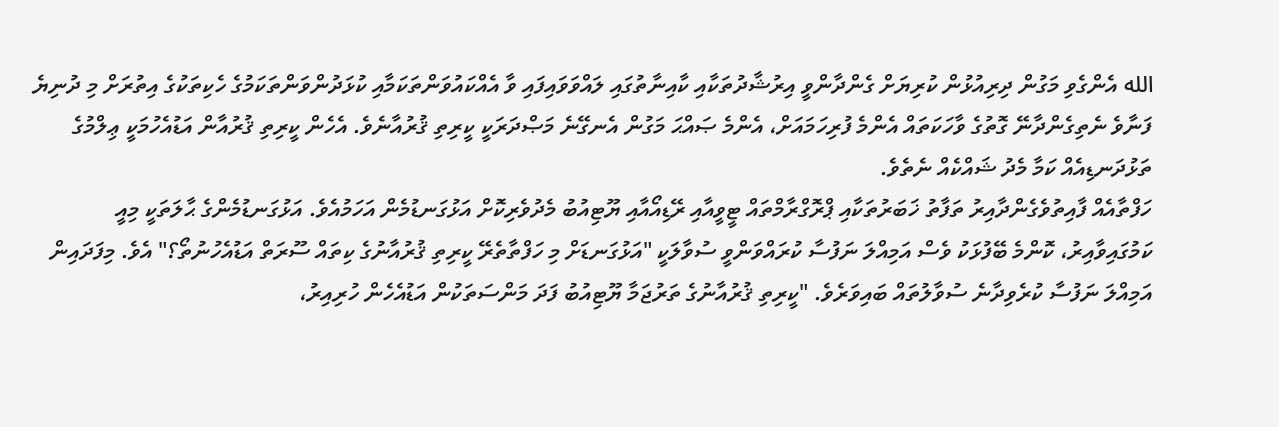الله އެންގެވި މަގުން ދިރިއުޅުން ކުރިޔަށް ގެންދާންވީ އިރުޝާދުތަކާއި ކާއިނާތުގައި ލައްވަވައިފައި ވާ އެއްކައުވަންތަކަމާއި ކުޅަދުންވަންތަކަމުގެ ހެކިތަކުގެ އިތުރަށް މި ދުނިޔެ ފަނާވެ ނެތިގެންދާނޭ ގޮތުގެ ވާހަކަތައް އެންމެ ފުރިހަމައަށް، އެންމެ ޞައްޙަ މަގުން އެނގޭނެ މަޞްދަރަކީ ކީރިތި ޤުރުއާނެވެ. އެހެން ކީރިތި ޤުރުއާން އަޑުއެހުމަކީ ޢިލްމުގެ ތަޅުދަނޑިއެއް ކަމާ މެދު ޝައްކެއް ނެތެވެ.
ހަފްތާއެއް ފާއިތުވެގެންދާއިރު ތަފާތު ޚަބަރުތަކާއި ޕްރޮގްރާމްތައް ޓީވީއާއި ރޭޑިއޯއާއި ޔޫޓިއުބު މެދުވެރިކޮށް އަޅުގަނޑުމެން އަހަމުއެވެ. އަޅުގަނޑުމެންގެ ޙާލަތަކީ މިއީ ކަމުގައިވާއިރު، ކޮންމެ ބޭފުޅަކު ވެސް އަމިއްލަ ނަފުސާ ކުރައްވަންވީ ސުވާލަކީ "އަޅުގަނޑަށް މި ހަފްތާތެރޭ ކީރިތި ޤުރުއާނުގެ ކިތައް ސޫރަތް އަޑުއެހުނުތޯ؟" އެވެ. މިފަދައިން އަމިއްލަ ނަފުސާ ކުރެވިދާނެ ސުވާލުތައް ބައިވަރެވެ. "ކީރިތި ޤުރުއާނުގެ ތަރުޖަމާ ޔޫޓިއުބު ފަދަ މަންސަތަކުން އަޑުއެހެން ހުރިއިރު،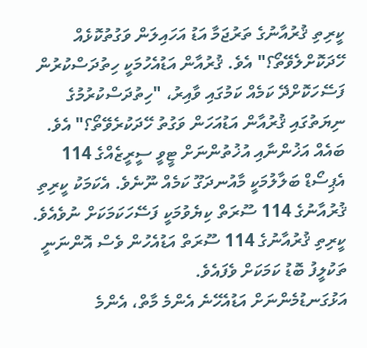ކީރިތި ޤުރުއާނުގެ ތަރުޖަމާ އަޑު އަހައިލަން ވަގުތުކޮޅެއް ހޭދަކޮށްލެވޭތޯ؟" އެވެ. ޤުރުއާން އަޑުއެހުމަކީ ހިތުދަސްކުރުން ފަސޭހަކޮށްދޭ ކަމެއް ކަމުގައި ވާއިރު، "ހިތުދަސްކުރުމުގެ ނިޔަތުގައި ޤުރުއާން އަޑުއަހަން ވަގުތު ހޭދަކުރެވޭތޯ؟" އެވެ.
ބައެއް އަޚުންނާއި އުޚުތުންނަށް ޓީވީ ސީރީޒެއްގެ 114 އެޕިސޯޑް ބަލާލުމަކީ މާއުނދަގޫ ކަމެއް ނޫނެވެ. އެކަމަކު ކީރިތި ޤުރުއާނުގެ 114 ސޫރަތް ކިޔެވުމަކީ ފަސޭހަކަމަކަށް ނުވެއެވެ. ކީރިތި ޤުރުއާނުގެ 114 ސޫރަތް އަޑުއެހުން ވެސް އޮންނަނީ ތަކުލީފު ބޮޑު ކަމަކަށް ވެފައެވެ.
އަޅުގަނޑުމެންނަށް އަޑުއެހޭނެ އެންމެ މާތް، އެންމެ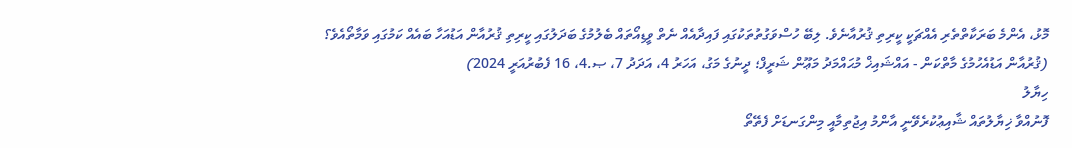މޮޅު، އެންމެ ބަރަކާތްތެރި އެއްޗަކީ ކީރިތި ޤުރުއާނެވެ. ލިބޭ ހުސްވަގުތުތަކުގައި ފައިދާއެއް ނެތް ވީޑިއޯތައް ބެލުމުގެ ބަދަލުގައި ކީރިތި ޤުރުއާން އަޑުއަހާ ބައެއް ކަމުގައި ވަމާތޯއެވެ؟
(ޤުރުއާން އަޑުއެހުމުގެ މާތްކަން - އައްޝައިޚް މުޙައްމަދު މަޢޫން ޝަރީފް؛ ދީނުގެ މަގު، އަހަރު 4، އަދަދު 7، ޞ.4، 16 ފެބުރުއަރީ 2024)
ހިޔާލު
ފޮނުއްވާ ޚިޔާލުތައް ޝާއިޢުކުރެވޭނީ އާންމު އިޖުތިމާއީ މިންގަނޑަށް ފެތޭތޯ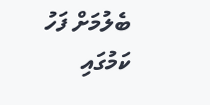ބެލުމަށް ފަހު ކަމުގައި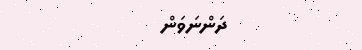ދަންނަވަން